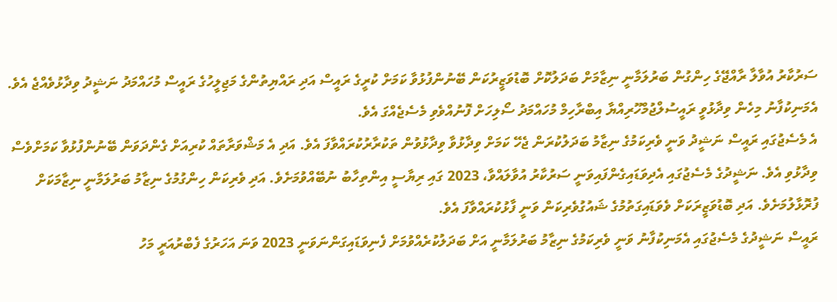ސަރުކާރު އުވާލާ ރާއްޖޭގެ ހިންގުން ބަރުލަމާނީ ނިޒާމަށް ބަދަލުކޮށް ބޮޑުވަޒީރުކަން ބޭނުންފުޅުވާ ކަމަށް ކުރީގެ ރައީސް އަދި ރައްޔިތުންގެ މަޖިލީހުގެ ރައީސް މުހައްމަދު ނަޝީދު ވިދާޅުވެއްޖެ އެވެ. އެމަނިކުފާނު މިހެން ވިދާޅުވީ ރައީސުލްޖުމްހޫރިއްޔާ އިބްރާހިމް މުހައްމަދު ސޯލިހަށް ފޮނުއްވެވި މެސެޖެއްގަ އެވެ.
އެ މެސެޖުގައި ރައީސް ނަޝީދު ވަނީ ވެރިކަމުގެ ނިޒާމު ބަދަލުކުރަން ޖެހޭ ކަމަށް ވިދާޅުވާ ވިދާޅުވުން ތަކުރާރުކުރައްވާފަ އެވެ. އަދި އެ މަޝްވަރާތައް ކުރިއަށް ގެންދަވަން ބޭނުންފުޅުވާ ކަމަށްވެސް ވިދާޅުވި އެވެ. ނަޝީދުގެ މެސެޖުގައި އެދިވަޑައިގެންފައިވަނީ ސަރުކާރު އުވާލައްވާ، 2023 ގައި ރިޔާސީ އިންތިހާބު ނުބޭއްވުމަށެވެ. އަދި ވެރިކަން ހިންގުމުގެ ނިޒާމު ބަރުލަމާނީ ނިޒާމަކަށް ފުރޮޅާލުމަށެވެ. އަދި ބޮޑުވަޒީރަކަށް ވެވަޑައިގަތުމުގެ ޝައުގުވެރިކަން ވަނީ ފާޅުކުރައްވާފަ އެވެ.
ރައީސް ނަޝީދުގެ މެސެޖުގައި އެމަނިކުފާނު ވަނީ ވެރިކަމުގެ ނިޒާމު ބަރުލަމާނީ އަށް ބަދަލުކުރެއްވުމަށް ފެނިވަޑައިގަންނަވަނީ 2023 ވަނަ އަހަރުގެ ފެބްރުއަރީ މަހު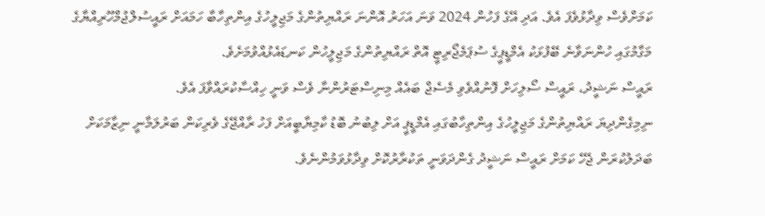ކަމަށްވެސް ވިދާޅުވެފަ އެވެ. އަދި އޭގެ ފަހުން 2024 ވަނަ އަހަރު އޮންނަ ރައްޔިތުންގެ މަޖިލީހުގެ އިންތިހާބާ ހަމައަށް ރައީސުލްޖުމްހޫރިއްޔާގެ މަގާމުގައި ހުންނަވާނެ ބޭފުޅަކު އެމްޑީޕީގެ ސުޕަމެޖޯރިޓީ އޮތް ރައްޔިތުންގެ މަޖިލީހުން ކަނޑައެޅުއްވުމަށެވެ.
ރައީސް ނަޝީދު، ރައީސް ސޯލިހަށް ފޮނުއްވެވި މެސެޖް ބައެއް މިނިސްޓަރުންނާ ވެސް ވަނީ ހިއްސާކުރައްވާފަ އެވެ.
ނިމިގެންދިޔަ ރައްޔިތުންގެ މަޖިލީހުގެ އިންތިހާބުގައި އެމްޑީޕީ އަށް ލިބުނު ބޮޑު ކާމިޔާބީއަށް ފަހު ރާއްޖޭގެ ވެރިކަން ބަރުލަމާނީ ނިޒާމަކަށް ބަދަލުކުރަން ޖެހޭ ކަމަށް ރައީސް ނަޝީދު ގެންދަވަނީ ތަކުރާރުކޮށް ވިދާޅުވަމުންނެވެ.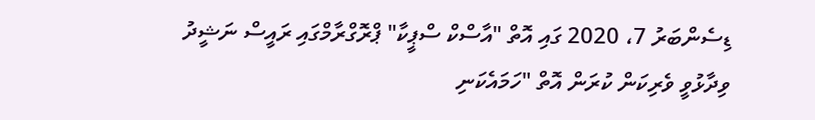ޑިސެންބަރު 7، 2020 ގައި އޮތް "އާސްކް ސްޕީކާ" ޕްރޮގްރާމްގައި ރައީސް ނަޝީދު ވިދާޅުވީ ވެރިކަން ކުރަން އޮތް "ހަމައެކަނި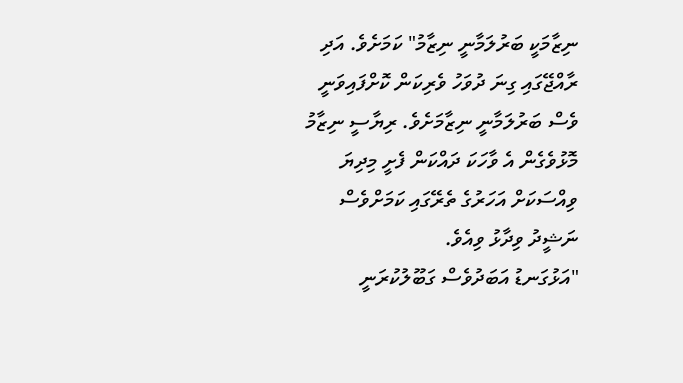ނިޒާމަކީ ބަރުލަމާނީ ނިޒާމު" ކަމަށެވެ. އަދި ރާއްޖޭގައި ގިނަ ދުވަހު ވެރިކަން ކޮށްފައިވަނީ ވެސް ބަރުލަމާނީ ނިޒާމަށެވެ. ރިޔާސީ ނިޒާމު މޮޅުވެގެން އެ ވާހަކަ ދައްކަން ފެށީ މިދިޔަ ވިއްސަކަށް އަހަރުގެ ތެރޭގައި ކަމަށްވެސް ނަޝީދު ވިދާޅު ވިއެވެ.
"އަޅުގަނޑު އަބަދުވެސް ގަބޫލުކުރަނީ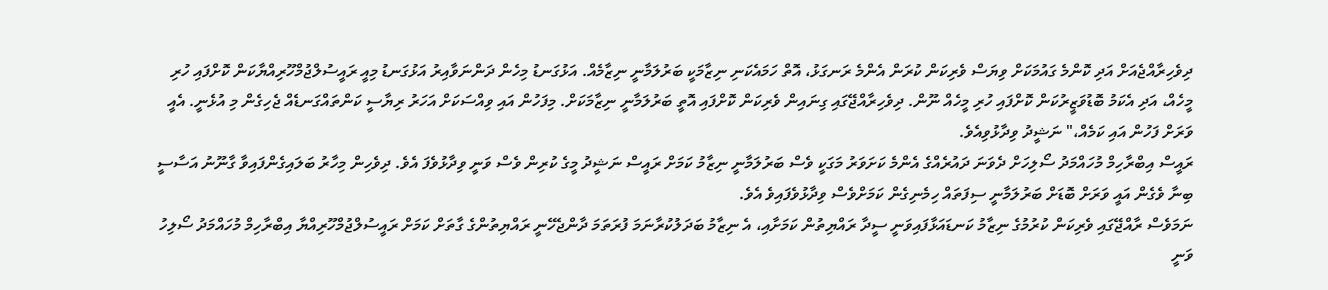ދިވެހިރާއްޖެއަށް އަދި ކޮންމެ ގައުމަކަށް ވިޔަސް ވެރިކަން ކުރަން އެންމެ ރަނގަޅު، އޮތް ހަމައެކަނި ނިޒާމަކީ ބަރުލަމާނީ ނިޒާމެއް. އަޅުގަނޑު މިހެން ދަންނަވާއިރު އަޅުގަނޑު މިއީ ރައީސުލްޖުމްހޫރިއްޔާކަން ކޮށްފައި ހުރި މީހެއް، އަދި އެކަމު ބޮޑުވަޒީރުކަން ކޮށްފައި ހުރި މީހެއް ނޫން. ދިވެހިރާއްޖޭގައި ގިނައިން ވެރިކަން ކޮށްފައި އޮތީ ބަރުލަމާނީ ނިޒާމަކަށް. މިފަހުން އައި ވިއްސަކަށް އަހަރު ރިޔާސީ ކަންތައްގަނޑެއް ޖެހިގެން މި އުޅެނީ. އެއީ ވަރަށް ފަހުން އައި ކަމެއް،" ނަޝީދު ވިދާޅުވިއެވެ.
ރައީސް އިބްރާހިމް މުހައްމަދު ސޯލިހަށް ދެވަނަ ދައުރެއްގެ އެންމެ ކަށަވަރު މަގަކީ ވެސް ބަރުލަމާނީ ނިޒާމު ކަމަށް ރައީސް ނަޝީދު މީގެ ކުރިން ވެސް ވަނީ ވިދާޅުވެފަ އެވެ. ދިވެހިން މިހާރު ބަލައިގެންފައިވާ ގާނޫނު އަސާސީ ބިނާ ވެގެން އައީ ވަރަށް ބޮޑަށް ބަރުލަމާނީ ސިފަތައް ހިމެނިގެން ކަމަށްވެސް ވިދާޅުވެފައިވެ އެވެ.
ނަމަވެސް ރާއްޖޭގައި ވެރިކަން ކުރުމުގެ ނިޒާމު ކަނޑައަޅާފައިވަނީ ސީދާ ރައްޔިތުން ކަމަށާއި، އެ ނިޒާމު ބަދަލުކުރާނަމަ ފުރަތަމަ ދާންޖެހޭނީ ރައްޔިތުންގެ ގާތަށް ކަމަށް ރައީސުލްޖުމްހޫރިއްޔާ އިބްރާހިމް މުހައްމަދު ސޯލިހު ވަނީ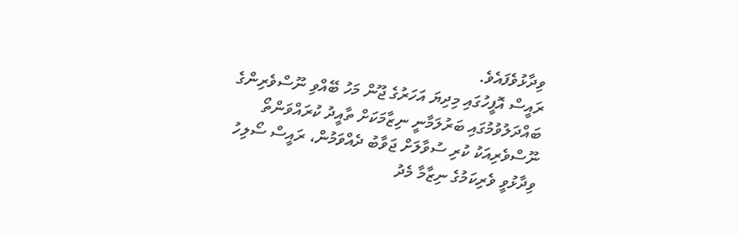ވިދާޅުވެފައެވެ.
ރައީސް އޮފީހުގައި މިދިޔަ އަހަރުގެ ޖޫން މަހު ބޭއްވި ނޫސްވެރިންގެ ބައްދަލުވުމުގައި ބަރުލަމާނީ ނިޒާމަކަށް ތާއީދު ކުރައްވަންތޯ ނޫސްވެރިއަކު ކުރި ސުވާލަށް ޖަވާބު ދެއްވަމުން، ރައީސް ސޯލިހު ވިދާޅުވީ ވެރިކަމުގެ ނިޒާމާ މެދު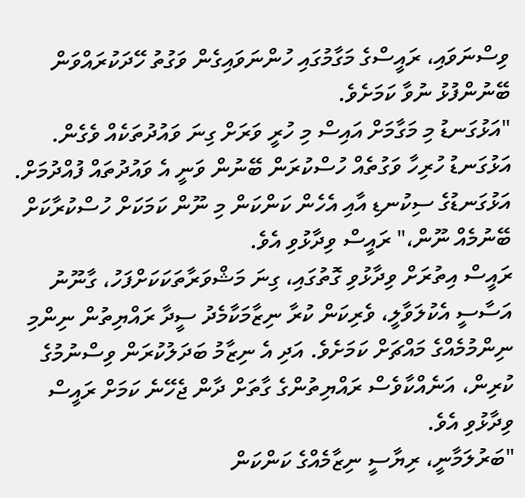ވިސްނަވައި، ރައީސްގެ މަގާމުގައި ހުންނަވައިގެން ވަގުތު ހޭދަކުރައްވަން ބޭނުންފުޅު ނުވާ ކަމަށެވެ.
"އަޅުގަނޑު މި މަގާމަށް އައިސް މި ހުރީ ވަރަށް ގިނަ ވައުދުތަކެއް ވެގެން. އަޅުގަނޑު ހުރިހާ ވަގުތެއް ހުސްކުރަން ބޭނުން ވަނީ އެ ވައުދުތައް ފުއްދުމަށް. އަޅުގަނޑުގެ ސިކުނޑި އާއި އެހެން ކަންކަން މި ނޫން ކަމަކަށް ހުސްކުރާކަށް ބޭނުމެއް ނޫން،" ރައީސް ވިދާޅުވި އެވެ.
ރައީސް އިތުރަށް ވިދާޅުވި ގޮތުގައި، ގިނަ މަޝްވަރާތަކަކަށްފަހު، ގާނޫނު އަސާސީ އެކުލަވާލީ، ވެރިކަން ކުރާ ނިޒާމަކާމެދު ސީދާ ރައްޔިތުން ނިންމި ނިންމުމެއްގެ މައްޗަށް ކަމަށެވެ. އަދި އެ ނިޒާމު ބަދަލުކުރަން ވިސްނުމުގެ ކުރިން، އަނެއްކާވެސް ރައްޔިތުންގެ ގާތަށް ދާން ޖެހޭނެ ކަމަށް ރައީސް ވިދާޅުވި އެވެ.
"ބަރުލަމާނީ، ރިޔާސީ ނިޒާމެއްގެ ކަންކަން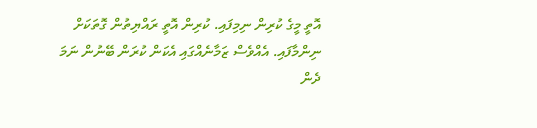އޮތީ މީގެ ކުރިން ނިމިފައި. ކުރިން އޮތީ ރައްޔިތުން ގޮތަކަށް ނިންމާފައި. އެއްވެސް ޒަމާނެއްގައި އެކަން ކުރަން ބޭނުން ނަމަ ދެން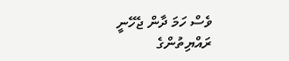ވެސް ހަމަ ދާން ޖެހޭނީ ރައްޔިތުންގެ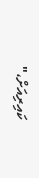ކައިރިއަށް،"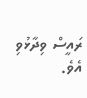ރައީސް ވިދާޅުވި އެވެ.